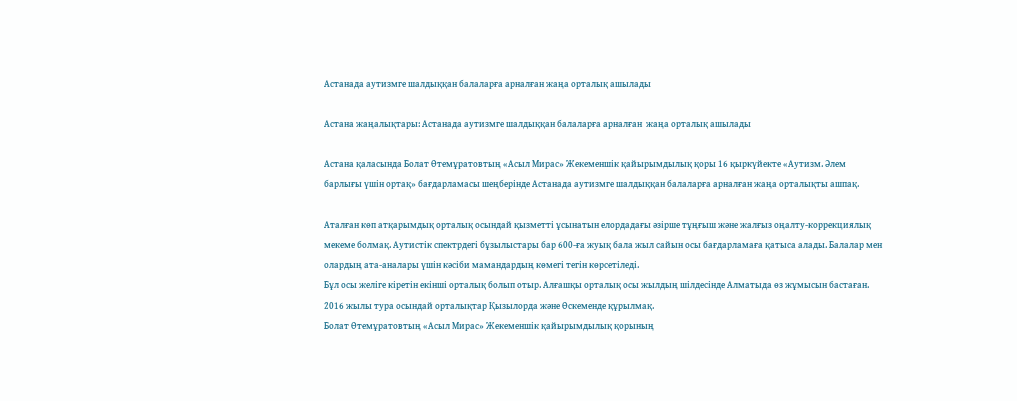Астанада аутизмге шалдыққан балаларға арналған жаңа орталық ашылады

Астана жаңалықтары: Астанада аутизмге шалдыққан балаларға арналған  жаңа орталық ашылады

Астана қаласында Болат Өтемұратовтың «Асыл Мирас» Жекеменшік қайырымдылық қоры 16 қыркүйекте «Аутизм. Әлем барлығы үшін ортақ» бағдарламасы шеңберінде Астанада аутизмге шалдыққан балаларға арналған жаңа орталықты ашпақ.

Аталған көп атқарымдық орталық осындай қызметті ұсынатын елордадағы әзірше тұңғыш және жалғыз оңалту-коррекциялық мекеме болмақ. Аутистік спектрдегі бұзылыстары бар 600-ға жуық бала жыл сайын осы бағдарламаға қатыса алады. Балалар мен олардың ата-аналары үшін кәсіби мамандардың көмегі тегін көрсетіледі.
Бұл осы желіге кіретін екінші орталық болып отыр. Алғашқы орталық осы жылдың шілдесінде Алматыда өз жұмысын бастаған. 2016 жылы тура осындай орталықтар Қызылорда және Өскеменде құрылмақ.
Болат Өтемұратовтың «Асыл Мирас» Жекеменшік қайырымдылық қорының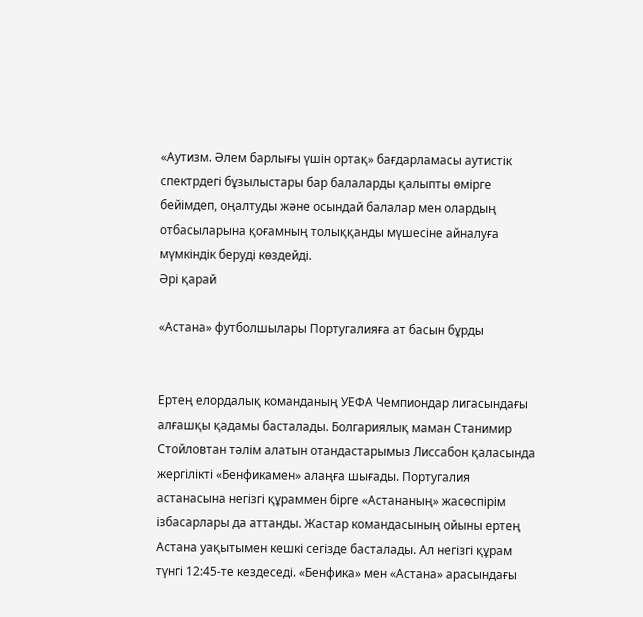«Аутизм. Әлем барлығы үшін ортақ» бағдарламасы аутистік спектрдегі бұзылыстары бар балаларды қалыпты өмірге бейімдеп, оңалтуды және осындай балалар мен олардың отбасыларына қоғамның толыққанды мүшесіне айналуға мүмкіндік беруді көздейді.
Әрі қарай

«Астана» футболшылары Португалияға ат басын бұрды


Ертең елордалық команданың УЕФА Чемпиондар лигасындағы алғашқы қадамы басталады. Болгариялық маман Станимир Стойловтан тәлім алатын отандастарымыз Лиссабон қаласында жергілікті «Бенфикамен» алаңға шығады. Португалия астанасына негізгі құраммен бірге «Астананың» жасөспірім ізбасарлары да аттанды. Жастар командасының ойыны ертең Астана уақытымен кешкі сегізде басталады. Ал негізгі құрам түнгі 12:45-те кездеседі. «Бенфика» мен «Астана» арасындағы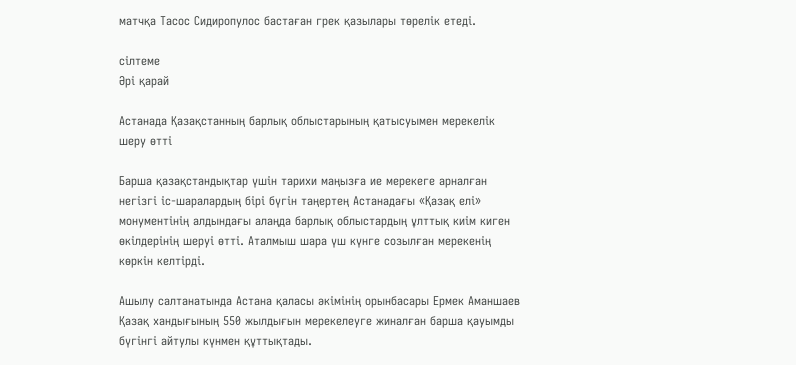матчқа Тасос Сидиропулос бастаған грек қазылары төрелік етеді.

сілтеме
Әрі қарай

Астанада Қазақстанның барлық облыстарының қатысуымен мерекелік шеру өтті

Барша қазақстандықтар үшін тарихи маңызға ие мерекеге арналған негізгі іс-шаралардың бірі бүгін таңертең Астанадағы «Қазақ елі» монументінің алдындағы алаңда барлық облыстардың ұлттық киім киген өкілдерінің шеруі өтті. Аталмыш шара үш күнге созылған мерекенің көркін келтірді.

Ашылу салтанатында Астана қаласы әкімінің орынбасары Ермек Аманшаев Қазақ хандығының 550 жылдығын мерекелеуге жиналған барша қауымды бүгінгі айтулы күнмен құттықтады.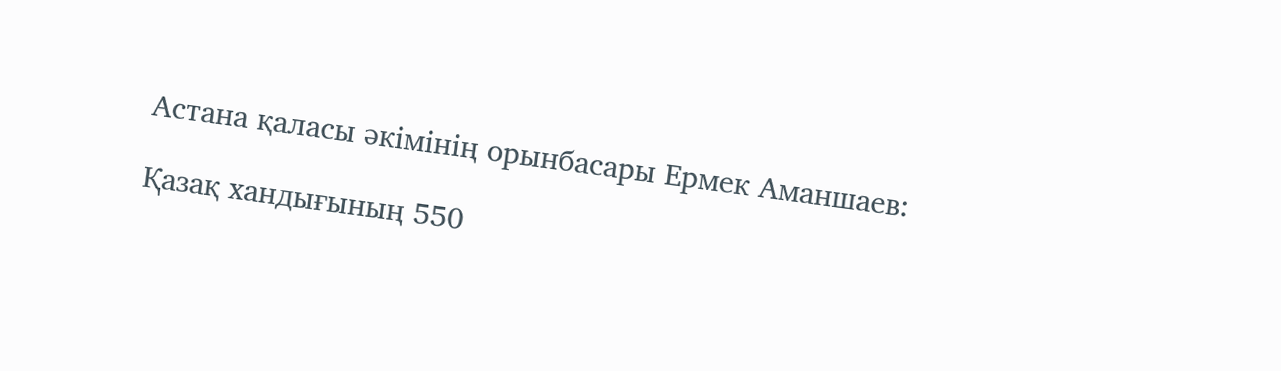Астана қаласы әкімінің орынбасары Ермек Аманшаев:

Қазақ хандығының 550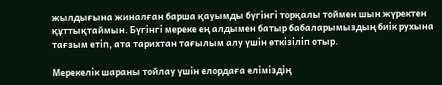жылдығына жиналған барша қауымды бүгінгі торқалы тоймен шын жүректен құттықтаймын. Бүгінгі мереке ең алдымен батыр бабаларымыздың биік рухына тағзым етіп, ата тарихтан тағылым алу үшін өткізіліп отыр.

Мерекелік шараны тойлау үшін елордаға еліміздің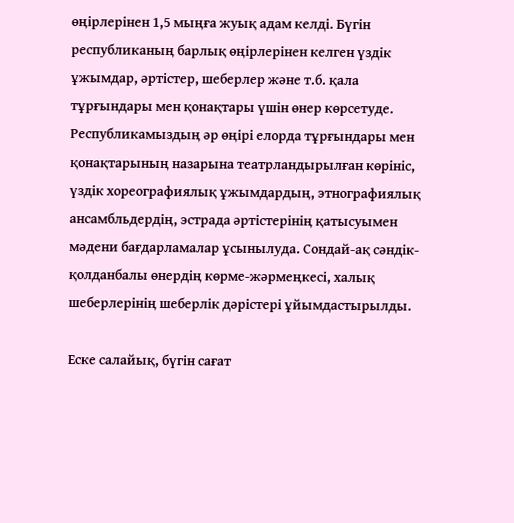өңірлерінен 1,5 мыңға жуық адам келді. Бүгін республиканың барлық өңірлерінен келген үздік ұжымдар, әртістер, шеберлер және т.б. қала тұрғындары мен қонақтары үшін өнер көрсетуде. Республикамыздың әр өңірі елорда тұрғындары мен қонақтарының назарына театрландырылған көрініс, үздік хореографиялық ұжымдардың, этнографиялық ансамбльдердің, эстрада әртістерінің қатысуымен мәдени бағдарламалар ұсынылуда. Сондай-ақ сәндік-қолданбалы өнердің көрме-жәрмеңкесі, халық шеберлерінің шеберлік дәрістері ұйымдастырылды.

Еске салайық, бүгін сағат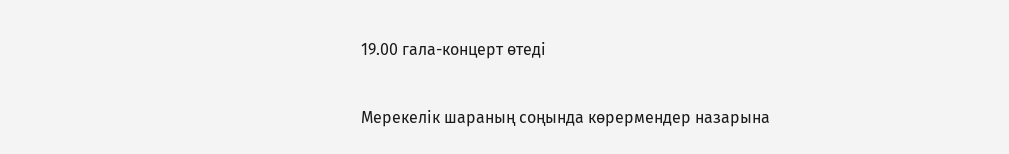19.00 гала-концерт өтеді

Мерекелік шараның соңында көрермендер назарына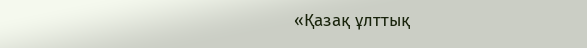«Қазақ ұлттық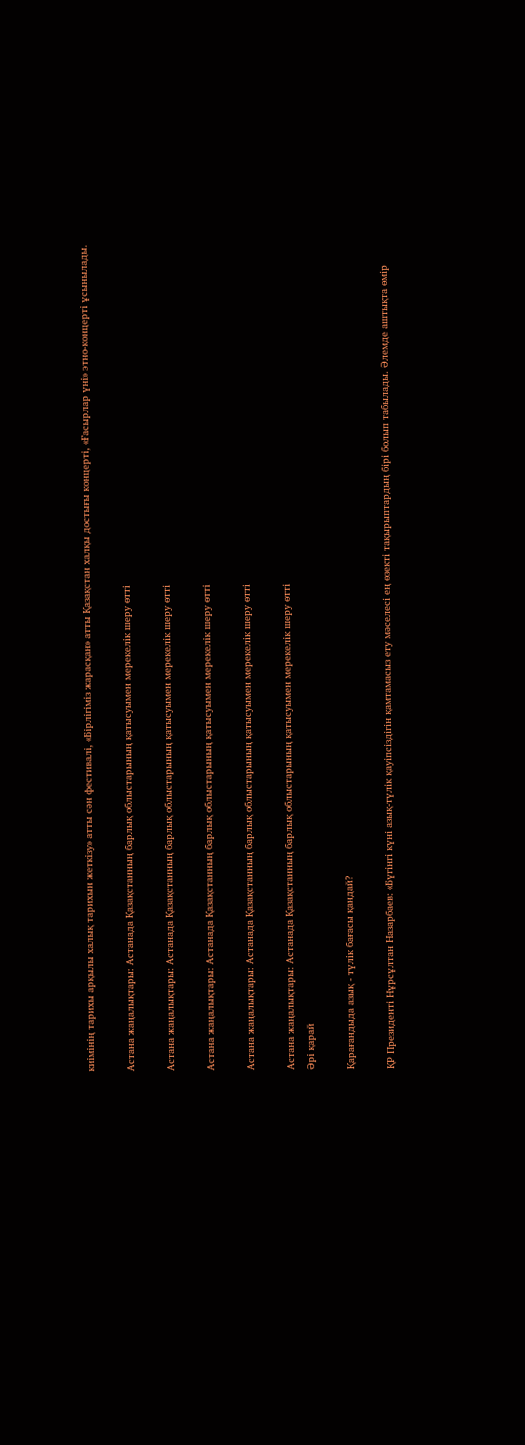киімінің тарихы арқылы халық тарихын жеткізу» атты сән фестивалі, «Бірлігіміз жарасқан» атты Қазақстан халқы достығы концерті, «Ғасырлар үні» этно-концерті ұсынылады.

Астана жаңалықтары: Астанада Қазақстанның барлық облыстарының қатысуымен мерекелік шеру өтті

Астана жаңалықтары: Астанада Қазақстанның барлық облыстарының қатысуымен мерекелік шеру өтті

Астана жаңалықтары: Астанада Қазақстанның барлық облыстарының қатысуымен мерекелік шеру өтті

Астана жаңалықтары: Астанада Қазақстанның барлық облыстарының қатысуымен мерекелік шеру өтті

Астана жаңалықтары: Астанада Қазақстанның барлық облыстарының қатысуымен мерекелік шеру өтті
Әрі қарай

Қарағандыда азық - түлік бағасы қандай?

ҚР Президенті Нұрсұлтан Назарбаев: «Бүгінгі күні азық-түлік қауіпсіздігін қамтамасыз ету мәселесі ең өзекті тақырыптардың бірі болып табылады. Әлемде аштықта өмір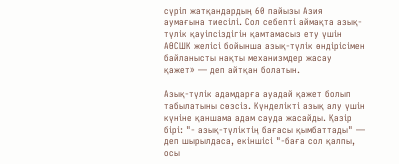сүріп жатқандардың 60 пайызы Азия аумағына тиесілі. Сол себепті аймақта азық-түлік қауіпсіздігін қамтамасыз ету үшін АӨСШК желісі бойынша азық-түлік өндірісімен байланысты нақты механизмдер жасау қажет» — деп айтқан болатын.

Азық-түлік адамдарға ауадай қажет болып табылатыны сөзсіз. Күнделікті азық алу үшін күніне қаншама адам сауда жасайды. Қазір бірі: "- азық-түліктің бағасы қымбаттады" — деп шырылдаса, екіншісі "-баға сол қалпы, осы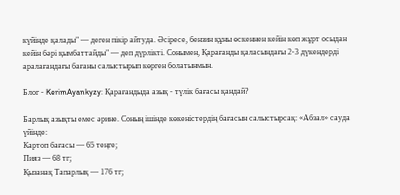күйінде қалады" — деген пікір айтуда. Әсіресе, бензин құны өскеннен кейін көп жұрт осыдан кейін бәрі қымбаттайды" — деп дүрлікті. Сонымен, Қарағанды қаласындағы 2-3 дүкендерді аралағандағы бағаны салыстырып көрген болатынмын.

Блог - KerimAyankyzy: Қарағандыда азық - түлік бағасы қандай?

Барлық азықты емес әрине. Соның ішінде көкеністердің бағасын салыстырсақ: «Абзал» сауда үйінде:
Картоп бағасы — 65 теңге;
Пияз — 68 тг;
Қызанақ Тапарлық — 176 тг;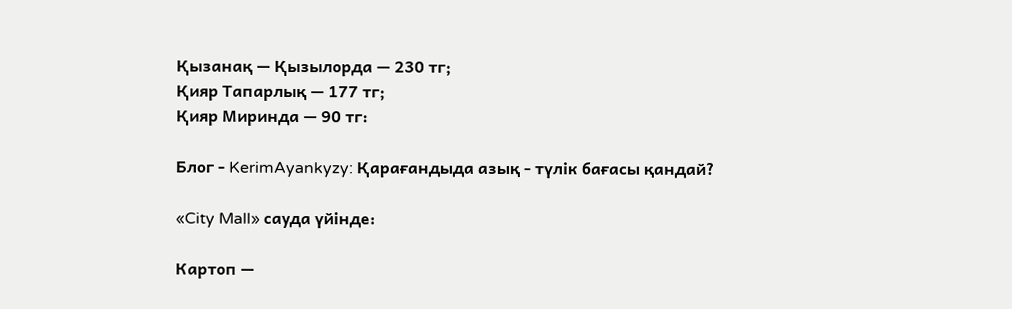Қызанақ — Қызылорда — 230 тг;
Қияр Тапарлық — 177 тг;
Қияр Миринда — 90 тг:

Блог - KerimAyankyzy: Қарағандыда азық - түлік бағасы қандай?

«City Mall» сауда үйінде:

Картоп —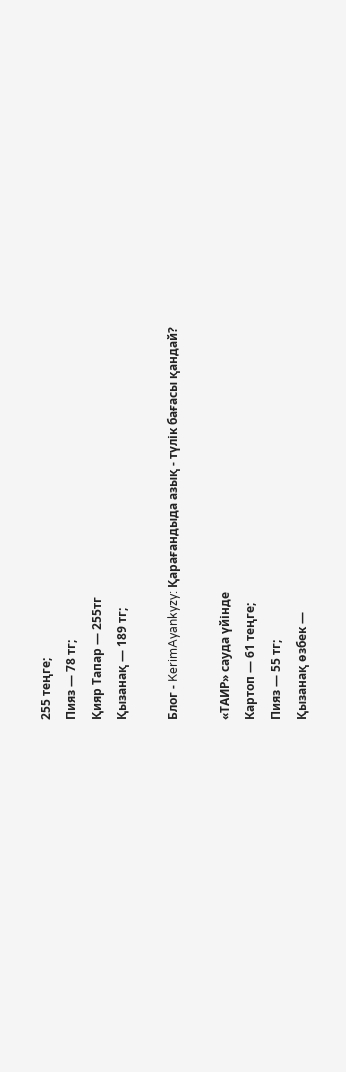255 теңге;
Пияз — 78 тг;
Қияр Тапар — 255тг
Қызанақ — 189 тг;

Блог - KerimAyankyzy: Қарағандыда азық - түлік бағасы қандай?

«ТАИР» сауда үйінде
Картоп — 61 теңге;
Пияз — 55 тг;
Қызанақ өзбек —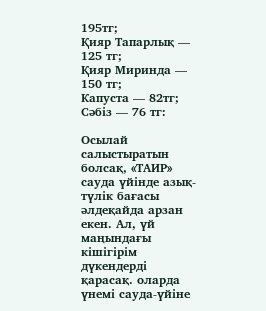195тг;
Қияр Тапарлық — 125 тг;
Қияр Миринда — 150 тг;
Капуста — 82тг;
Сәбіз — 76 тг:

Осылай салыстыратын болсақ, «ТАИР» сауда үйінде азық-түлік бағасы әлдеқайда арзан екен. Ал, үй маңындағы кішігірім дүкендерді қарасақ. оларда үнемі сауда-үйіне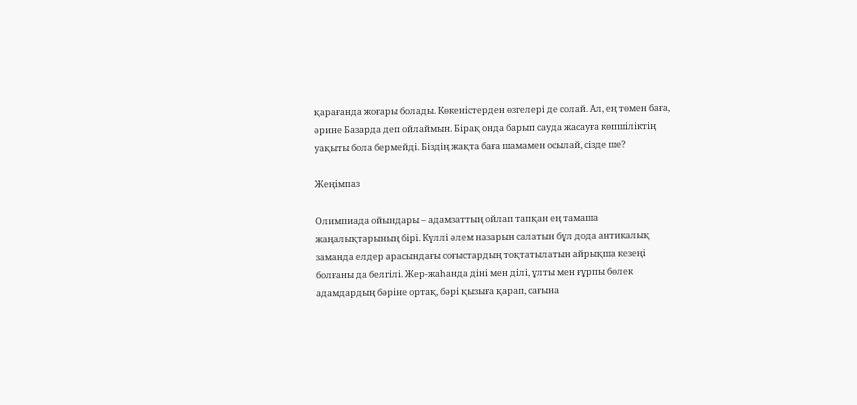қарағанда жоғары болады. Көкеністерден өзгелері де солай. Ал, ең төмен баға, әрине Базарда деп ойлаймын. Бірақ онда барып сауда жасауға көпшіліктің уақыты бола бермейді. Біздің жақта баға шамамен осылай, сізде ше?

Жеңімпаз

Олимпиада ойындары – адамзаттың ойлап тапқан ең тамаша жаңалықтарының бірі. Күллі әлем назарын салатын бұл дода антикалық заманда елдер арасындағы соғыстардың тоқтатылатын айрықша кезеңі болғаны да белгілі. Жер-жаһанда діні мен ділі, ұлты мен ғұрпы бөлек адамдардың бәріне ортақ, бәрі қызыға қарап, сағына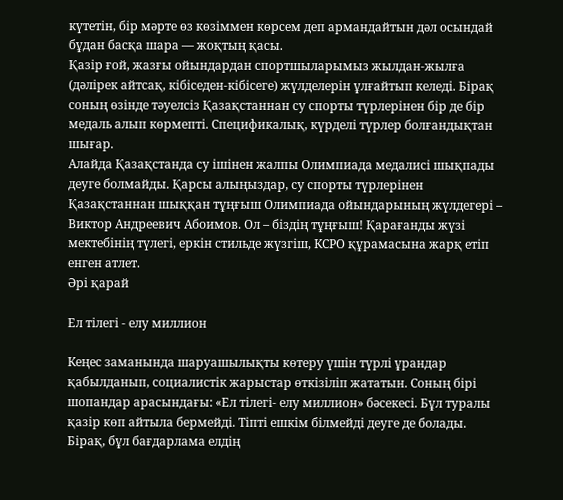күтетін, бір мәрте өз көзіммен көрсем деп армандайтын дәл осындай бұдан басқа шара — жоқтың қасы.
Қазір ғой, жазғы ойындардан спортшыларымыз жылдан-жылға (дәлірек айтсақ, кібіседен-кібісеге) жүлделерін ұлғайтып келеді. Бірақ соның өзінде тәуелсіз Қазақстаннан су спорты түрлерінен бір де бір медаль алып көрмепті. Спецификалық, күрделі түрлер болғандықтан шығар.
Алайда Қазақстанда су ішінен жалпы Олимпиада медалисі шықпады деуге болмайды. Қарсы алыңыздар, су спорты түрлерінен Қазақстаннан шыққан тұңғыш Олимпиада ойындарының жүлдегері – Виктор Андреевич Абоимов. Ол – біздің тұңғыш! Қарағанды жүзі мектебінің түлегі, еркін стильде жүзгіш, КСРО құрамасына жарқ етіп енген атлет.
Әрі қарай

Ел тілегі - елу миллион

Кеңес заманында шаруашылықты көтеру үшін түрлі ұрандар қабылданып, социалистік жарыстар өткізіліп жататын. Соның бірі шопандар арасындағы: «Ел тілегі- елу миллион» бәсекесі. Бұл туралы қазір көп айтыла бермейді. Тіпті ешкім білмейді деуге де болады. Бірақ, бұл бағдарлама елдің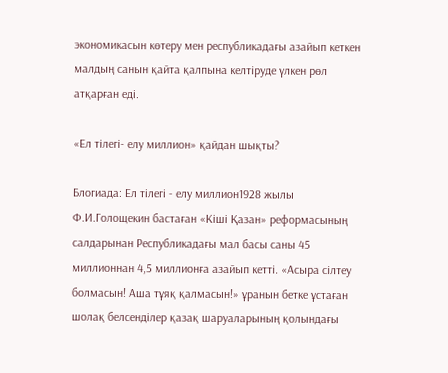экономикасын көтеру мен республикадағы азайып кеткен малдың санын қайта қалпына келтіруде үлкен рөл атқарған еді.

«Ел тілегі- елу миллион» қайдан шықты?

Блогиада: Ел тілегі - елу миллион1928 жылы Ф.И.Голощекин бастаған «Кіші Қазан» реформасының салдарынан Республикадағы мал басы саны 45 миллионнан 4,5 миллионға азайып кетті. «Асыра сілтеу болмасын! Аша тұяқ қалмасын!» ұранын бетке ұстаған шолақ белсенділер қазақ шаруаларының қолындағы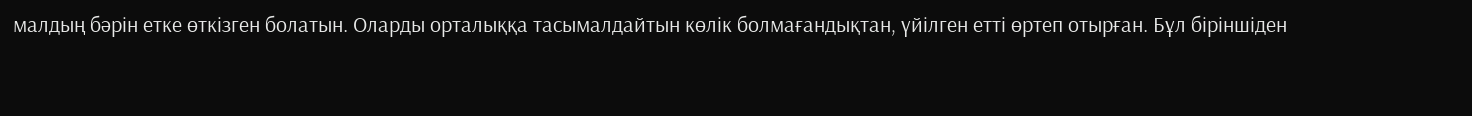малдың бәрін етке өткізген болатын. Оларды орталыққа тасымалдайтын көлік болмағандықтан, үйілген етті өртеп отырған. Бұл біріншіден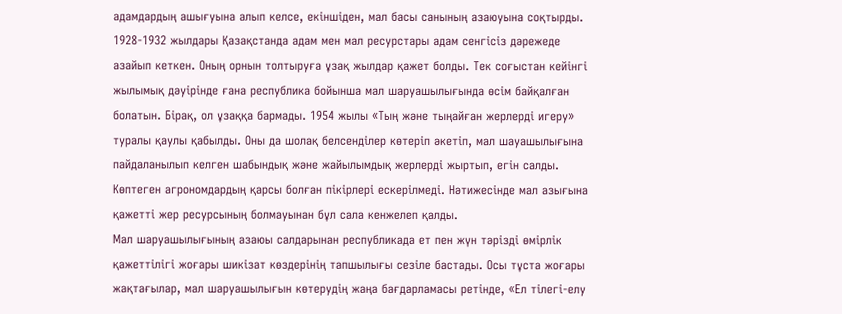адамдардың ашығуына алып келсе, екіншіден, мал басы санының азаюуына соқтырды. 1928-1932 жылдары Қазақстанда адам мен мал ресурстары адам сенгісіз дәрежеде азайып кеткен. Оның орнын толтыруға ұзақ жылдар қажет болды. Тек соғыстан кейінгі жылымық дәуірінде ғана республика бойынша мал шаруашылығында өсім байқалған болатын. Бірақ, ол ұзаққа бармады. 1954 жылы «Тың және тыңайған жерлерді игеру» туралы қаулы қабылды. Оны да шолақ белсенділер көтеріп әкетіп, мал шауашылығына пайдаланылып келген шабындық және жайылымдық жерлерді жыртып, егін салды. Көптеген агрономдардың қарсы болған пікірлері ескерілмеді. Нәтижесінде мал азығына қажетті жер ресурсының болмауынан бұл сала кенжелеп қалды.
Мал шаруашылығының азаюы салдарынан республикада ет пен жүн тәрізді өмірлік қажеттілігі жоғары шикізат көздерінің тапшылығы сезіле бастады. Осы тұста жоғары жақтағылар, мал шаруашылығын көтерудің жаңа бағдарламасы ретінде, «Ел тілегі-елу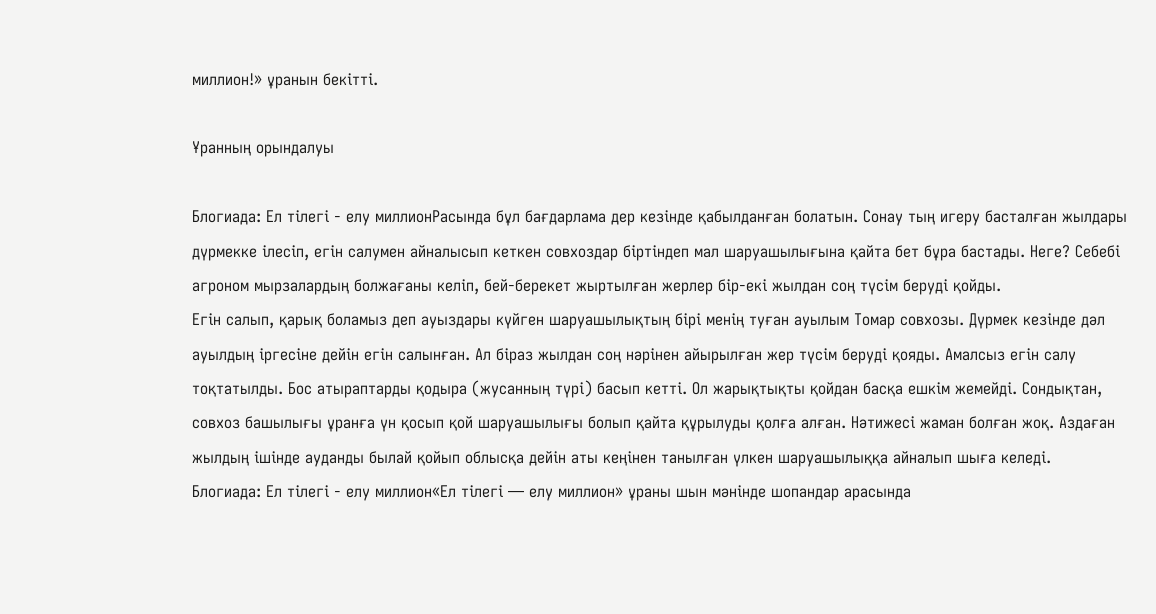миллион!» ұранын бекітті.

Ұранның орындалуы

Блогиада: Ел тілегі - елу миллионРасында бұл бағдарлама дер кезінде қабылданған болатын. Сонау тың игеру басталған жылдары дүрмекке ілесіп, егін салумен айналысып кеткен совхоздар біртіндеп мал шаруашылығына қайта бет бұра бастады. Неге? Себебі агроном мырзалардың болжағаны келіп, бей-берекет жыртылған жерлер бір-екі жылдан соң түсім беруді қойды.
Егін салып, қарық боламыз деп ауыздары күйген шаруашылықтың бірі менің туған ауылым Томар совхозы. Дүрмек кезінде дәл ауылдың іргесіне дейін егін салынған. Ал біраз жылдан соң нәрінен айырылған жер түсім беруді қояды. Амалсыз егін салу тоқтатылды. Бос атыраптарды қодыра (жусанның түрі) басып кетті. Ол жарықтықты қойдан басқа ешкім жемейді. Сондықтан, совхоз башылығы ұранға үн қосып қой шаруашылығы болып қайта құрылуды қолға алған. Нәтижесі жаман болған жоқ. Аздаған жылдың ішінде ауданды былай қойып облысқа дейін аты кеңінен танылған үлкен шаруашылыққа айналып шыға келеді.
Блогиада: Ел тілегі - елу миллион«Ел тілегі — елу миллион» ұраны шын мәнінде шопандар арасында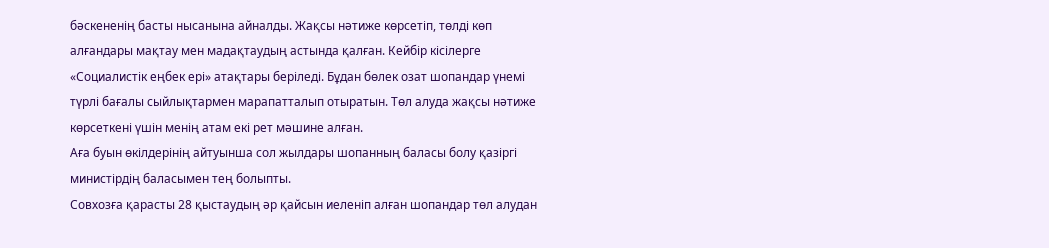бәскененің басты нысанына айналды. Жақсы нәтиже көрсетіп, төлді көп алғандары мақтау мен мадақтаудың астында қалған. Кейбір кісілерге «Социалистік еңбек ері» атақтары беріледі. Бұдан бөлек озат шопандар үнемі түрлі бағалы сыйлықтармен марапатталып отыратын. Төл алуда жақсы нәтиже көрсеткені үшін менің атам екі рет мәшине алған.
Аға буын өкілдерінің айтуынша сол жылдары шопанның баласы болу қазіргі министірдің баласымен тең болыпты.
Совхозға қарасты 28 қыстаудың әр қайсын иеленіп алған шопандар төл алудан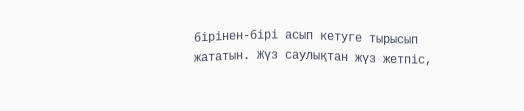бірінен-бірі асып кетуге тырысып жататын. Жүз саулықтан жүз жетпіс,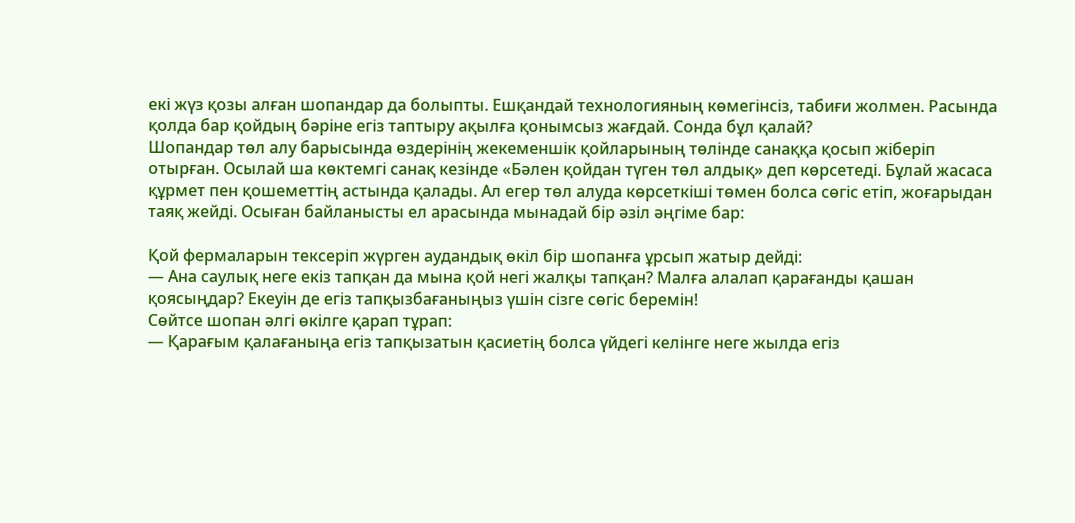екі жүз қозы алған шопандар да болыпты. Ешқандай технологияның көмегінсіз, табиғи жолмен. Расында қолда бар қойдың бәріне егіз таптыру ақылға қонымсыз жағдай. Сонда бұл қалай?
Шопандар төл алу барысында өздерінің жекеменшік қойларының төлінде санаққа қосып жіберіп отырған. Осылай ша көктемгі санақ кезінде «Бәлен қойдан түген төл алдық» деп көрсетеді. Бұлай жасаса құрмет пен қошеметтің астында қалады. Ал егер төл алуда көрсеткіші төмен болса сөгіс етіп, жоғарыдан таяқ жейді. Осыған байланысты ел арасында мынадай бір әзіл әңгіме бар:

Қой фермаларын тексеріп жүрген аудандық өкіл бір шопанға ұрсып жатыр дейді:
— Ана саулық неге екіз тапқан да мына қой негі жалқы тапқан? Малға алалап қарағанды қашан қоясыңдар? Екеуін де егіз тапқызбағаныңыз үшін сізге сөгіс беремін!
Сөйтсе шопан әлгі өкілге қарап тұрап:
— Қарағым қалағаныңа егіз тапқызатын қасиетің болса үйдегі келінге неге жылда егіз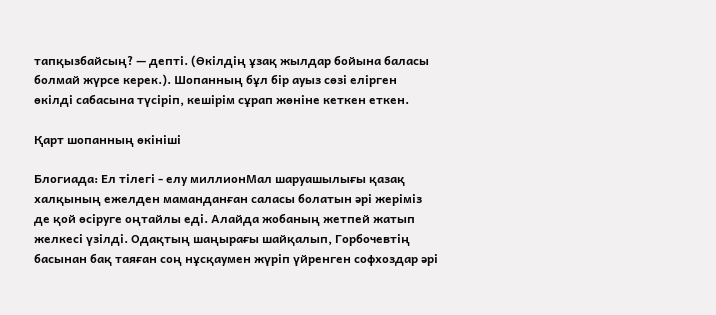тапқызбайсың? — депті. (Өкілдің ұзақ жылдар бойына баласы болмай жүрсе керек.). Шопанның бұл бір ауыз сөзі елірген өкілді сабасына түсіріп, кешірім сұрап жөніне кеткен еткен.

Қарт шопанның өкініші

Блогиада: Ел тілегі - елу миллионМал шаруашылығы қазақ халқының ежелден маманданған саласы болатын әрі жеріміз де қой өсіруге оңтайлы еді. Алайда жобаның жетпей жатып желкесі үзілді. Одақтың шаңырағы шайқалып, Горбочевтің басынан бақ таяған соң нұсқаумен жүріп үйренген софхоздар әрі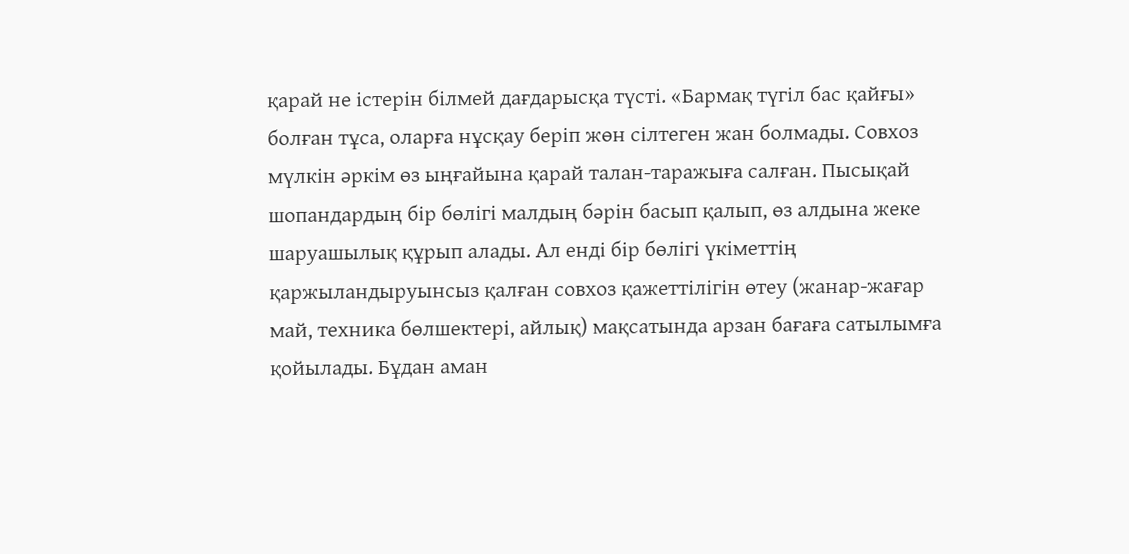қарай не істерін білмей дағдарысқа түсті. «Бармақ түгіл бас қайғы» болған тұса, оларға нұсқау беріп жөн сілтеген жан болмады. Совхоз мүлкін әркім өз ыңғайына қарай талан-таражыға салған. Пысықай шопандардың бір бөлігі малдың бәрін басып қалып, өз алдына жеке шаруашылық құрып алады. Ал енді бір бөлігі үкіметтің қаржыландыруынсыз қалған совхоз қажеттілігін өтеу (жанар-жағар май, техника бөлшектері, айлық) мақсатында арзан бағаға сатылымға қойылады. Бұдан аман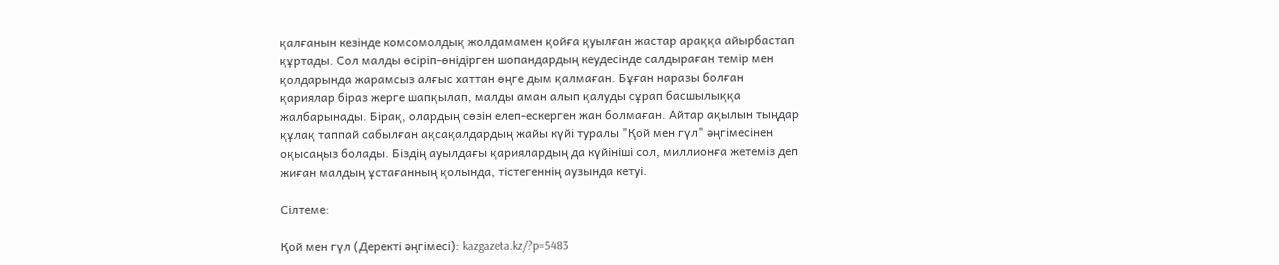қалғанын кезінде комсомолдық жолдамамен қойға қуылған жастар араққа айырбастап құртады. Сол малды өсіріп-өнідірген шопандардың кеудесінде салдыраған темір мен қолдарында жарамсыз алғыс хаттан өңге дым қалмаған. Бұған наразы болған қариялар біраз жерге шапқылап, малды аман алып қалуды сұрап басшылыққа жалбарынады. Бірақ, олардың сөзін елеп-ескерген жан болмаған. Айтар ақылын тыңдар құлақ таппай сабылған ақсақалдардың жайы күйі туралы "Қой мен гүл" әңгімесінен оқысаңыз болады. Біздің ауылдағы қариялардың да күйініші сол, миллионға жетеміз деп жиған малдың ұстағанның қолында, тістегеннің аузында кетуі.

Сілтеме:

Қой мен гүл (Деректі әңгімесі): kazgazeta.kz/?p=5483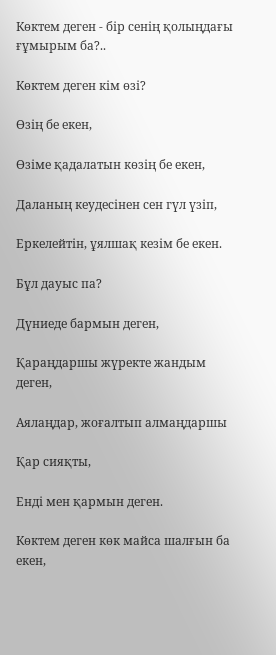Көктем деген - бір сенің қолыңдағы ғұмырым ба?..

Көктем деген кім өзі?

Өзің бе екен,

Өзіме қадалатын көзің бе екен,

Даланың кеудесінен сен гүл үзіп,

Еркелейтін, ұялшақ кезім бе екен.

Бұл дауыс па?

Дүниеде бармын деген,

Қараңдаршы жүректе жандым деген,

Аялаңдар, жоғалтып алмаңдаршы

Қар сияқты,

Енді мен қармын деген.

Көктем деген көк майса шалғын ба екен,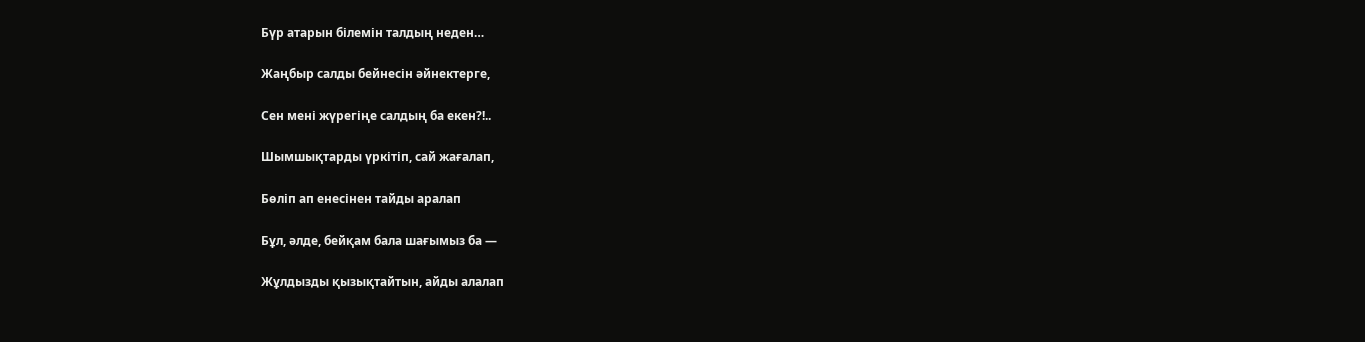Бүр атарын білемін талдың неден…

Жаңбыр салды бейнесін әйнектерге,

Сен мені жүрегіңе салдың ба екен?!..

Шымшықтарды үркітіп, сай жағалап,

Бөліп ап енесінен тайды аралап

Бұл, әлде, бейқам бала шағымыз ба —

Жұлдызды қызықтайтын, айды алалап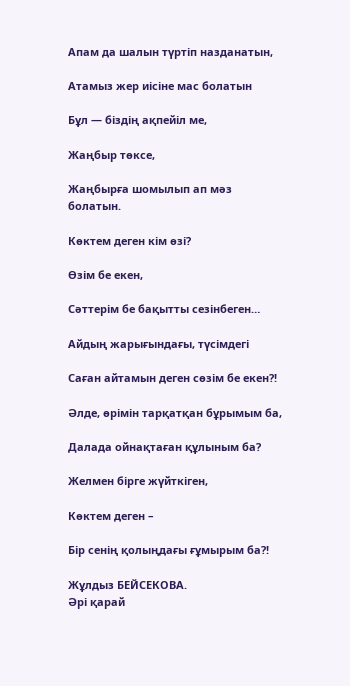Апам да шалын түртіп назданатын,

Атамыз жер иісіне мас болатын

Бұл — біздің ақпейіл ме,

Жаңбыр төксе,

Жаңбырға шомылып ап мәз болатын.

Көктем деген кім өзі?

Өзім бе екен,

Сәттерім бе бақытты сезінбеген…

Айдың жарығындағы, түсімдегі

Саған айтамын деген сөзім бе екен?!

Әлде, өрімін тарқатқан бұрымым ба,

Далада ойнақтаған құлыным ба?

Желмен бірге жүйткіген,

Көктем деген –

Бір сенің қолыңдағы ғұмырым ба?!

Жұлдыз БЕЙСЕКОВА.
Әрі қарай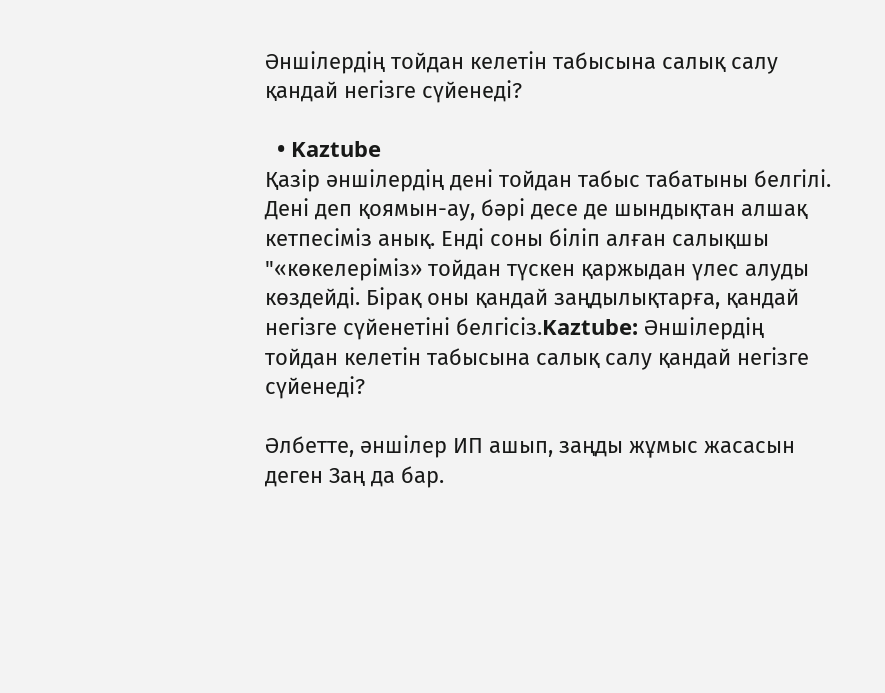Әншілердің тойдан келетін табысына салық салу қандай негізге сүйенеді?

  • Kaztube
Қазір әншілердің дені тойдан табыс табатыны белгілі. Дені деп қоямын-ау, бәрі десе де шындықтан алшақ кетпесіміз анық. Енді соны біліп алған салықшы "«көкелеріміз» тойдан түскен қаржыдан үлес алуды көздейді. Бірақ оны қандай заңдылықтарға, қандай негізге сүйенетіні белгісіз.Kaztube: Әншілердің тойдан келетін табысына салық салу қандай негізге сүйенеді?

Әлбетте, әншілер ИП ашып, заңды жұмыс жасасын деген Заң да бар.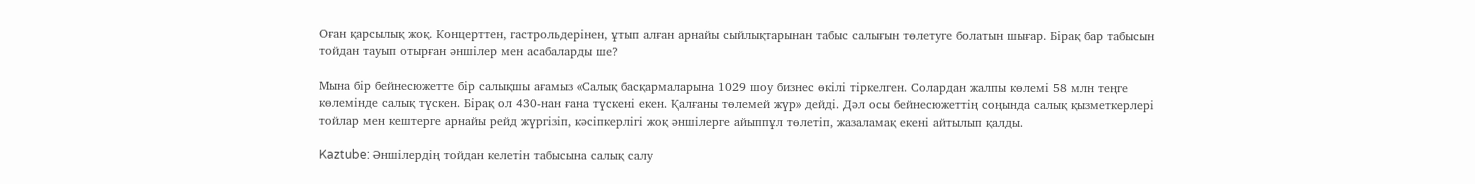Оған қарсылық жоқ. Концерттен, гастрольдерінен, ұтып алған арнайы сыйлықтарынан табыс салығын төлетуге болатын шығар. Бірақ бар табысын тойдан тауып отырған әншілер мен асабаларды ше?

Мына бір бейнесюжетте бір салықшы ағамыз «Салық басқармаларына 1029 шоу бизнес өкілі тіркелген. Солардан жалпы көлемі 58 млн теңге көлемінде салық түскен. Бірақ ол 430-нан ғана түскені екен. Қалғаны төлемей жүр» дейді. Дәл осы бейнесюжеттің соңында салық қызметкерлері тойлар мен кештерге арнайы рейд жүргізіп, кәсіпкерлігі жоқ әншілерге айыппұл төлетіп, жазаламақ екені айтылып қалды.

Kaztube: Әншілердің тойдан келетін табысына салық салу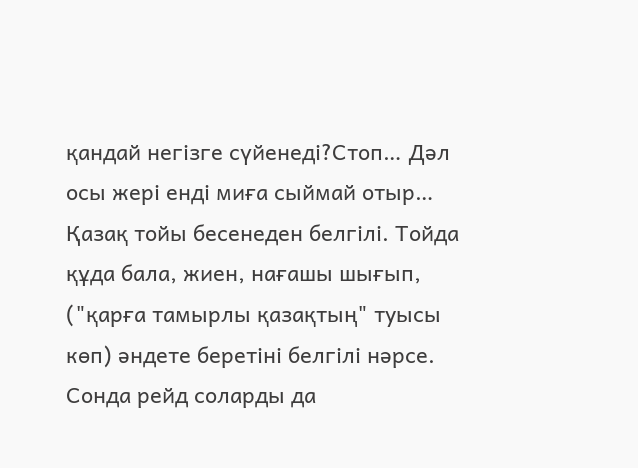қандай негізге сүйенеді?Стоп… Дәл осы жері енді миға сыймай отыр…
Қазақ тойы бесенеден белгілі. Тойда құда бала, жиен, нағашы шығып, ("қарға тамырлы қазақтың" туысы көп) әндете беретіні белгілі нәрсе. Сонда рейд соларды да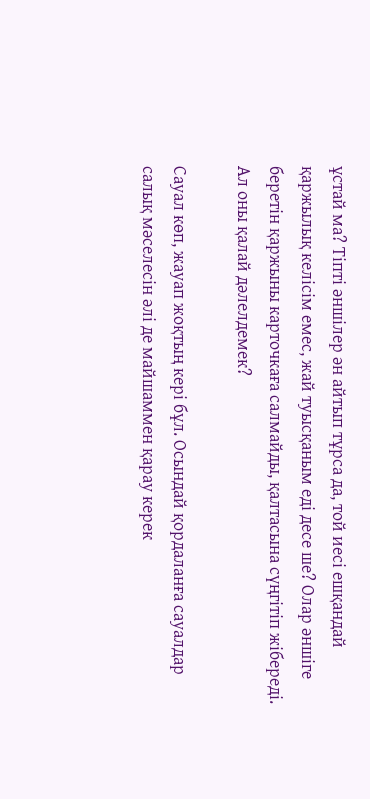ұстай ма? Тіпті әншілер ән айтып тұрса да, той иесі ешқандай қаржылық келісім емес, жай туысқаным еді десе ше? Олар әншіге беретін қаржыны карточкаға салмайды, қалтасына сүңгітіп жібереді. Ал оны қалай дәлелдемек?

Сауал көп, жауап жоқтың кері бұл. Осындай қордаланға сауалдар салық мәселесін әлі де майшаммен қарау керек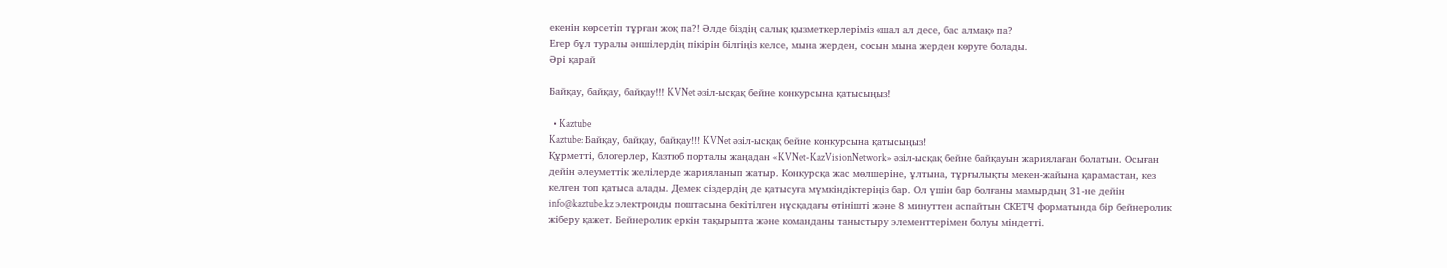екенін көрсетіп тұрған жоқ па?! Әлде біздің салық қызметкерлеріміз «шал ал десе, бас алмақ» па?
Егер бұл туралы әншілердің пікірін білгіңіз келсе, мына жерден, сосын мына жерден көруге болады.
Әрі қарай

Байқау, байқау, байқау!!! KVNet әзіл-ысқақ бейне конкурсына қатысыңыз!

  • Kaztube
Kaztube: Байқау, байқау, байқау!!! KVNet әзіл-ысқақ бейне конкурсына қатысыңыз!
Құрметті, блогерлер, Казтюб порталы жаңадан «KVNet-KazVisionNetwork» әзіл-ысқақ бейне байқауын жариялаған болатын. Осыған дейін әлеуметтік желілерде жарияланып жатыр. Конкурсқа жас мөлшеріне, ұлтына, тұрғылықты мекен-жайына қарамастан, кез келген топ қатыса алады. Демек сіздердің де қатысуға мүмкіндіктеріңіз бар. Ол үшін бар болғаны мамырдың 31-не дейін info@kaztube.kz электронды поштасына бекітілген нұсқадағы өтінішті және 8 минуттен аспайтын СКЕТЧ форматында бір бейнеролик жіберу қажет. Бейнеролик еркін тақырыпта және команданы таныстыру элементтерімен болуы міндетті.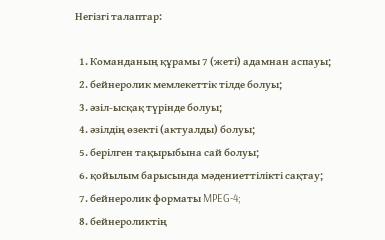Негізгі талаптар:

  1. Команданың құрамы 7 (жеті) адамнан аспауы;
  2. бейнеролик мемлекеттік тілде болуы;
  3. әзіл-ысқақ түрінде болуы;
  4. әзілдің өзекті (актуалды) болуы;
  5. берілген тақырыбына сай болуы;
  6. қойылым барысында мәдениеттілікті сақтау;
  7. бейнеролик форматы MPEG-4;
  8. бейнероликтің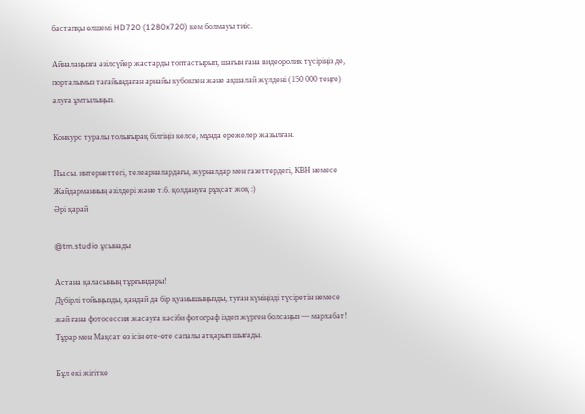бастапқы өлшемі HD720 (1280x720) кем болмауы тиіс.

Айналаңызға әзілсүйер жастарды топтастырып, шағын ғана видеоролик түсіріңіз де, порталымыз тағайындаған арнайы кубокпен және ақшалай жүлдені (150 000 теңге) алуға ұмтылыңыз.

Конкурс туралы толығырақ білгіңіз келсе, мұнда ережелер жазылған.

Пы.сы. интернеттегі, телеарналардағы, журналдар мен газеттердегі, КВН немесе Жайдарманның әзілдері және т.б. қолдануға рұқсат жоқ :)
Әрі қарай

@tm.studio ұсынады

Астана қаласының тұрғындары!
Дүбірлі тойыңызды, қандай да бір қуанышыңызды, туған күніңізді түсіретін немесе жәй ғана фотосессия жасауға кәсіби фотограф іздеп жүрген болсаңыз — мархабат! Тұрар мен Мақсат өз ісін өте-өте сапалы атқарып шығады.

Бұл екі жігітке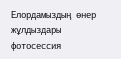Елордамыздың өнер жұлдыздары фотосессия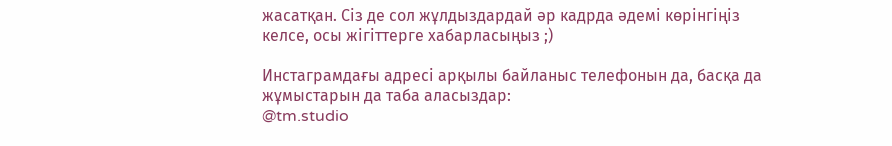жасатқан. Сіз де сол жұлдыздардай әр кадрда әдемі көрінгіңіз келсе, осы жігіттерге хабарласыңыз ;)

Инстаграмдағы адресі арқылы байланыс телефонын да, басқа да жұмыстарын да таба аласыздар:
@tm.studio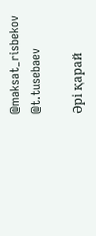@maksat_risbekov
@t.tusebaev

Әрі қарай